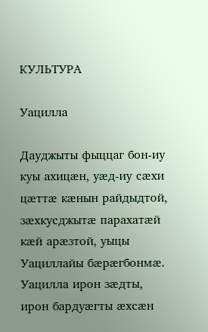КУЛЬТУРА

Уацилла

Дауджыты фыццаг бон-иу куы ахицæн, уæд-иу сæхи цæттæ кæнын райдыдтой, зæхкусджытæ парахатæй кæй арæзтой, уыцы Уациллайы бæрæгбонмæ. Уацилла ирон зæдты, ирон бардуæгты æхсæн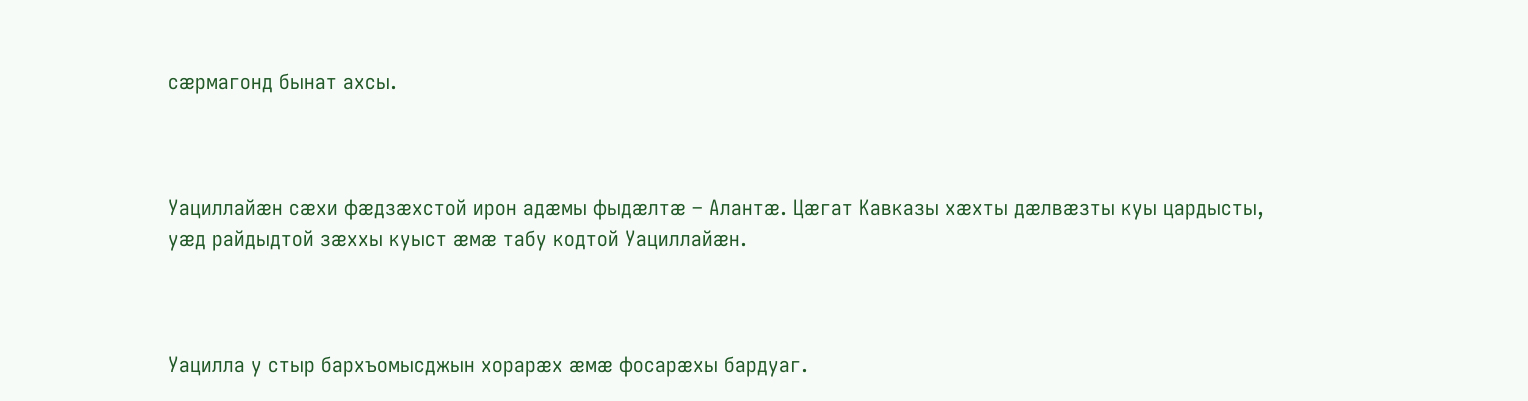сæрмагонд бынат ахсы.



Уациллайæн сæхи фæдзæхстой ирон адæмы фыдæлтæ – Алантæ. Цæгат Кавказы хæхты дæлвæзты куы цардысты, уæд райдыдтой зæххы куыст æмæ табу кодтой Уациллайæн.



Уацилла у стыр бархъомысджын хорарæх æмæ фосарæхы бардуаг.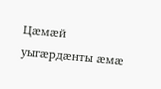Цæмæй уыгæрдæнты æмæ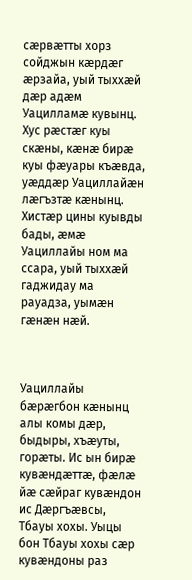сæрвæтты хорз сойджын кæрдæг æрзайа, уый тыххæй дæр адæм Уацилламæ кувынц. Хус рæстæг куы скæны, кæнæ бирæ куы фæуары къæвда, уæддæр Уациллайæн лæгъзтæ кæнынц. Хистæр цины куывды бады, æмæ Уациллайы ном ма ссара, уый тыххæй гаджидау ма рауадза, уымæн гæнæн нæй.



Уациллайы бæрæгбон кæнынц алы комы дæр, быдыры, хъæуты, горæты. Ис ын бирæ кувæндæттæ, фæлæ йæ сæйраг кувæндон ис Дæргъæвсы, Тбауы хохы. Уыцы бон Тбауы хохы сæр кувæндоны раз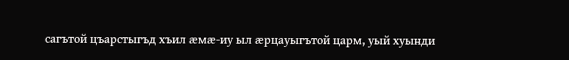сагътой цъарстыгъд хъил æмæ-иу ыл æрцауыгътой царм, уый хуынди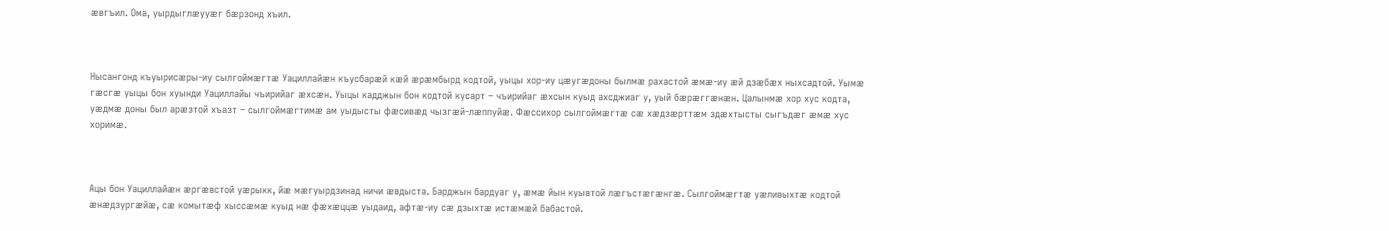æвгъил. Ома, уырдыглæууæг бæрзонд хъил.



Нысангонд къуырисæры-иу сылгоймæгтæ Уациллайæн къусбарæй кæй æрæмбырд кодтой, уыцы хор-иу цæугæдоны былмæ рахастой æмæ-иу æй дзæбæх ныхсадтой. Уымæ гæсгæ уыцы бон хуынди Уациллайы чъирийаг æхсæн. Уыцы кадджын бон кодтой кусарт – чъирийаг æхсын куыд ахсджиаг у, уый бæрæггæнæн. Цалынмæ хор хус кодта, уæдмæ доны был арæзтой хъазт – сылгоймæгтимæ ам уыдысты фæсивæд чызгæй-лæппуйæ. Фæссихор сылгоймæгтæ сæ хæдзæрттæм здæхтысты сыгъдæг æмæ хус хоримæ.



Ацы бон Уациллайæн æргæвстой уæрыкк, йæ мæгуырдзинад ничи æвдыста. Барджын бардуаг у, æмæ йын куывтой лæгъстæгæнгæ. Сылгоймæгтæ уæливыхтæ кодтой æнæдзургæйæ, сæ комытæф хыссæмæ куыд нæ фæхæццæ уыдаид, афтæ-иу сæ дзыхтæ истæмæй бабастой.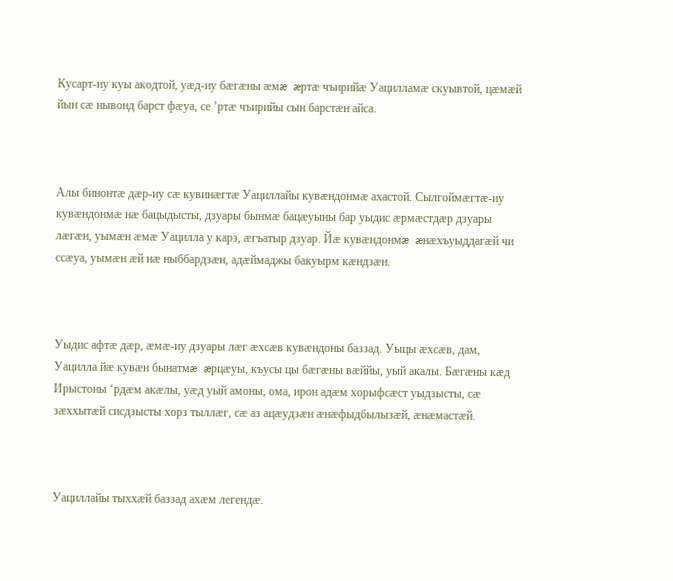Кусарт-иу куы акодтой, уæд-иу бæгæны æмæ æртæ чъирийæ Уацилламæ скуывтой, цæмæй йын сæ нывонд барст фæуа, се ’ртæ чъирийы сын барстæн айса.



Алы бинонтæ дæр-иу сæ кувинæгтæ Уациллайы кувæндонмæ ахастой. Сылгоймæгтæ-иу кувæндонмæ нæ бацыдысты, дзуары бынмæ бацæуыны бар уыдис æрмæстдæр дзуары лæгæн, уымæн æмæ Уацилла у карз, æгъатыр дзуар. Йæ кувæндонмæ æнæхъуыддагæй чи ссæуа, уымæн æй нæ ныббардзæн, адæймаджы бакуырм кæндзæн.



Уыдис афтæ дæр, æмæ-иу дзуары лæг æхсæв кувæндоны баззад. Уыцы æхсæв, дам, Уацилла йæ кувæн бынатмæ æрцæуы, къусы цы бæгæны вæййы, уый акалы. Бæгæны кæд Ирыстоны ‘рдæм акæлы, уæд уый амоны, ома, ирон адæм хорыфсæст уыдзысты, сæ зæххытæй сисдзысты хорз тыллæг, сæ аз ацæудзæн æнæфыдбылызæй, æнæмастæй.



Уациллайы тыххæй баззад ахæм легендæ.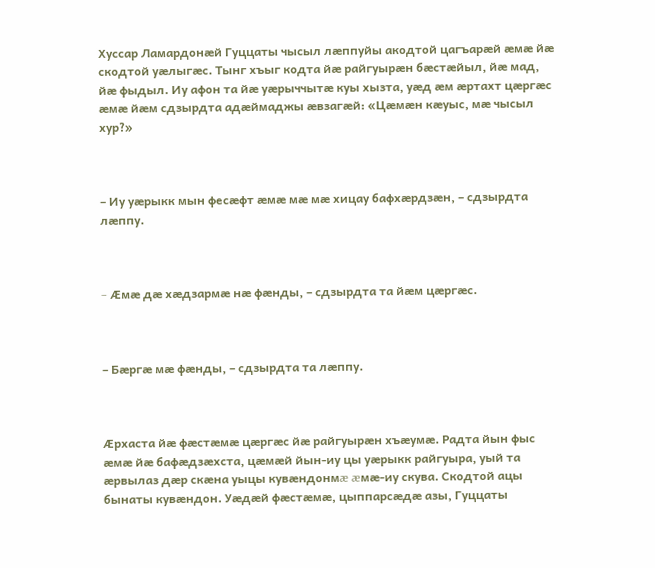Хуссар Ламардонæй Гуццаты чысыл лæппуйы акодтой цагъарæй æмæ йæ скодтой уæлыгæс. Тынг хъыг кодта йæ райгуырæн бæстæйыл, йæ мад, йæ фыдыл. Иу афон та йæ уæрыччытæ куы хызта, уæд æм æртахт цæргæс æмæ йæм сдзырдта адæймаджы æвзагæй: «Цæмæн кæуыс, мæ чысыл хур?»



– Иу уæрыкк мын фесæфт æмæ мæ мæ хицау бафхæрдзæн, – сдзырдта лæппу.



– Æмæ дæ хæдзармæ нæ фæнды, – сдзырдта та йæм цæргæс.



– Бæргæ мæ фæнды, – сдзырдта та лæппу.



Æрхаста йæ фæстæмæ цæргæс йæ райгуырæн хъæумæ. Радта йын фыс æмæ йæ бафæдзæхста, цæмæй йын-иу цы уæрыкк райгуыра, уый та æрвылаз дæр скæна уыцы кувæндонмæ æмæ-иу скува. Скодтой ацы бынаты кувæндон. Уæдæй фæстæмæ, цыппарсæдæ азы, Гуццаты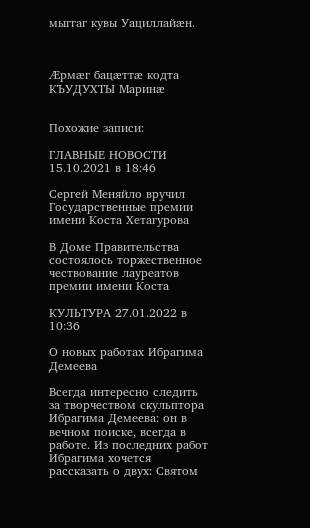мыггаг кувы Уациллайæн.



Æрмæг бацæттæ кодта КЪУДУХТЫ Маринæ


Похожие записи:

ГЛАВНЫЕ НОВОСТИ 15.10.2021 в 18:46

Сергей Меняйло вручил Государственные премии имени Коста Хетагурова

В Доме Правительства состоялось торжественное чествование лауреатов премии имени Коста

КУЛЬТУРА 27.01.2022 в 10:36

О новых работах Ибрагима Демеева

Всегда интересно следить за творчеством скульптора Ибрагима Демеева: он в вечном поиске, всегда в работе. Из последних работ Ибрагима хочется рассказать о двух: Святом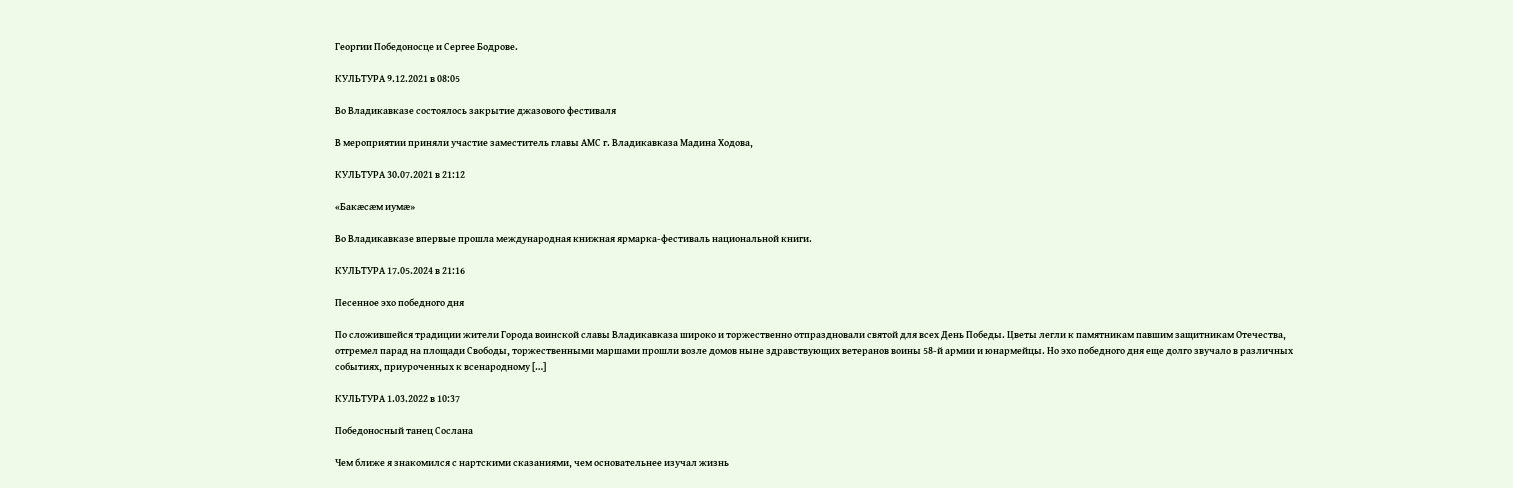Георгии Победоносце и Сергее Бодрове.

КУЛЬТУРА 9.12.2021 в 08:05

Во Владикавказе состоялось закрытие джазового фестиваля

В мероприятии приняли участие заместитель главы АМС г. Владикавказа Мадина Ходова,

КУЛЬТУРА 30.07.2021 в 21:12

«Бакӕсӕм иумӕ»

Во Владикавказе впервые прошла международная книжная ярмарка-фестиваль национальной книги.

КУЛЬТУРА 17.05.2024 в 21:16

Песенное эхо победного дня

По сложившейся традиции жители Города воинской славы Владикавказа широко и торжественно отпраздновали святой для всех День Победы. Цветы легли к памятникам павшим защитникам Отечества, отгремел парад на площади Свободы, торжественными маршами прошли возле домов ныне здравствующих ветеранов воины 58-й армии и юнармейцы. Но эхо победного дня еще долго звучало в различных событиях, приуроченных к всенародному […]

КУЛЬТУРА 1.03.2022 в 10:37

Победоносный танец Сослана

Чем ближе я знакомился с нартскими сказаниями, чем основательнее изучал жизнь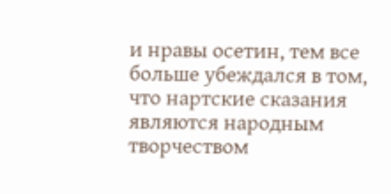и нравы осетин, тем все больше убеждался в том, что нартские сказания являются народным творчеством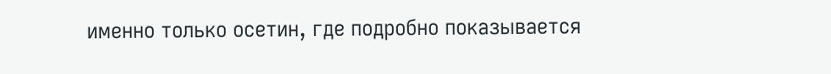именно только осетин, где подробно показывается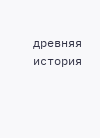древняя история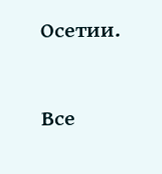Осетии.

Все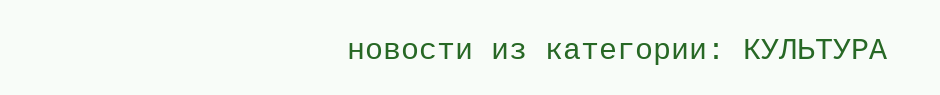новости из категории: КУЛЬТУРА